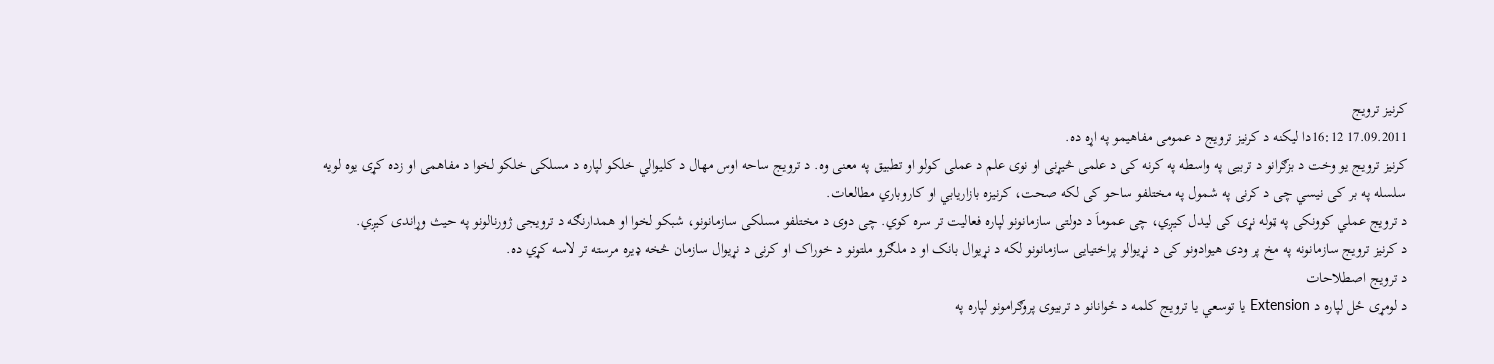كرنیز ترویج
17.09.2011 16:12دا لیکنه د کرنیز ترویج د عمومی مفاهیمو په اړه ده.
کرنیز ترویج یو وخت د بزګرانو د تربیی په واسطه په کرنه کی د علمی څیړنی او نوی علم د عملی کولو او تطبیق په معنی وه. د ترویج ساحه اوس مهال د کلیوالي خلکو لپاره د مسلکی خلکو لخوا د مفاهمی او زده کړی یوه لویه سلسله په بر کی نیسي چی د کرنی په شمول په مختلفو ساحو کی لکه صحت، کرنیزه بازاریابي او کاروباري مطالعات.
د ترویج عملي کوونکی په ټوله نړی کی لیدل کیږي، چی عموماَ د دولتی سازمانونو لپاره فعالیت تر سره کوي. چی دوی د مختلفو مسلکی سازمانونو، شبکو لخوا او همدارنګه د ترویجی ژورنالونو په حیث وړاندی کیږي.
د کرنیز ترویج سازمانونه په مخ پر ودی هیوادونو کی د نړیوالو پراختیایی سازمانونو لکه د نړیوال بانک او د ملګرو ملتونو د خوراک او کرنی د نړیوال سازمان څخه ډیره مرسته تر لاسه کړي ده.
د ترویج اصطلاحات
د لومړی ځل لپاره د Extension يا توسعي یا ترویج كلمه د ځوانانو د تربیوی پروګرامونو لپاره په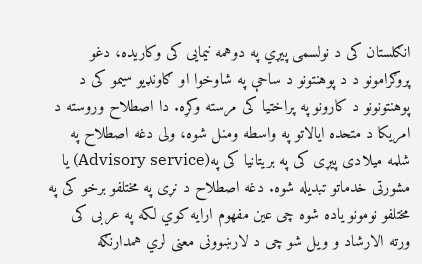انګلستان کی د نولسمی پیړي په دوهمه نیمايی کی وکاریده، دغو پروګرامونو د د پوهنتونو د ساحې په شاوخوا او ګاونډیو سیمو کی د پوهنتونونو د کارونو په پراختیا کی مرسته وکړه. دا اصطلاح وروسته د امریکا د متحده ایالاتو په واسطه ومنل شوه، ولی دغه اصطلاح په شلمه میلادی پیړی کی په بریتانیا کی په(Advisory service) یا مشورتی خدماتو تبدیله شوه. دغه اصطلاح د نړی په مختلفو برخو کی په مختلفو نومونو یاده شوه چی عین مفهوم ارايه کوي لکه په عربی کی ورته الارشاد و ویل شو چی د لارښوونی معنی لري همدارنګه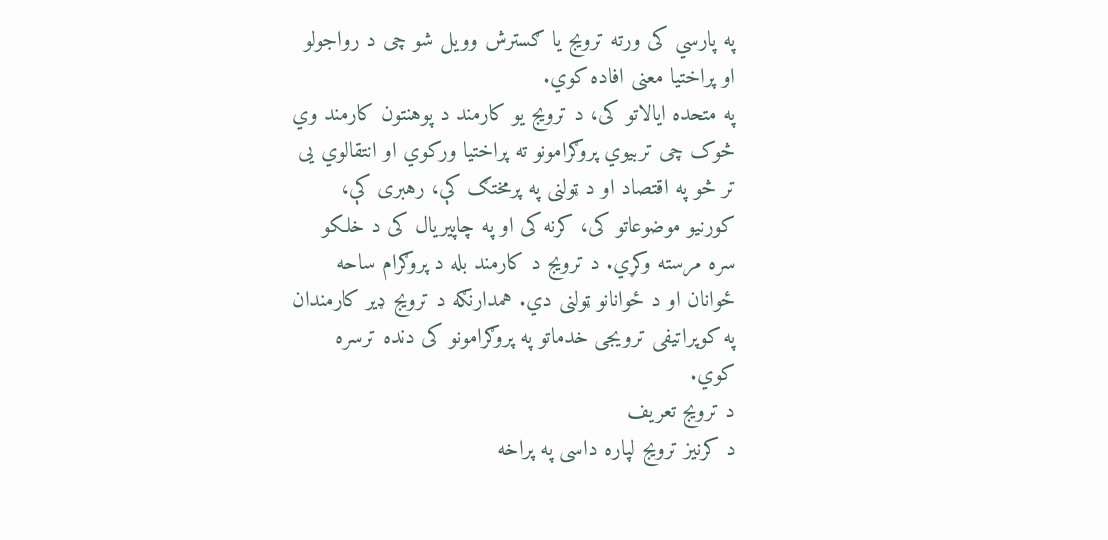په پارسي کی ورته ترویج یا ګسترش وویل شو چی د رواجولو او پراختیا معنی افاده کوي.
په متحده ایالاتو کی، د ترویج یو کارمند د پوهنتون کارمند وي څوک چی تربیوي پروګرامونو ته پراختیا ورکوي او انتقالوي یی تر څو په اقتصاد او د ټولنی په پرمختګ کې، رهبری کې، کورنیو موضوعاتو کی، کرنه کی او په چاپیریال کی د خلکو سره مرسته وکړي. د ترویج د کارمند بله د پروګرام ساحه ځوانان او د ځوانانو ټولنی دي. همدارنګه د ترویج ډیر کارمندان په کوپراتیفی ترویجی خدماتو په پروګرامونو کی دنده ترسره کوي.
د ترویج تعریف
د کرنیز ترویج لپاره داسی په پراخه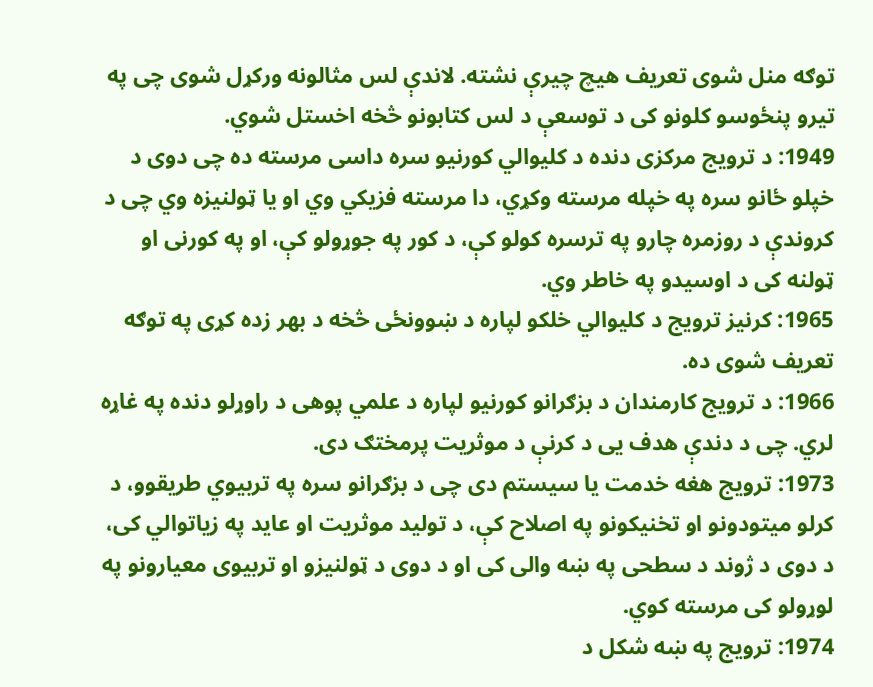توګه منل شوی تعریف هیچ چیرې نشته. لاندې لس مثالونه ورکړل شوی چی په تیرو پنځوسو کلونو کی د توسعې د لس کتابونو څخه اخستل شوي.
1949: د ترویج مرکزی دنده د کلیوالي کورنیو سره داسی مرسته ده چی دوی د خپلو ځانو سره په خپله مرسته وکړي، دا مرسته فزیکي وي او یا ټولنیزه وي چی د کروندې د روزمره چارو په ترسره کولو کې، د کور په جوړولو کې، او په کورنی او ټولنه کی د اوسیدو په خاطر وي.
1965: کرنیز ترویج د کلیوالي خلکو لپاره د ښوونځی څخه د بهر زده کړی په توګه تعریف شوی ده.
1966: د ترویج کارمندان د بزګرانو کورنیو لپاره د علمي پوهی د راوړلو دنده په غاړه لري. چی د دندې هدف یی د کرنې د موثریت پرمختګ دی.
1973: ترویج هغه خدمت یا سیستم دی چی د بزګرانو سره په تربیوي طریقوو، د کرلو میتودونو او تخنیکونو په اصلاح کې، د تولید موثریت او عاید په زیاتوالي کی، د دوی د ژوند د سطحی په ښه والی کی او د دوی د ټولنیزو او تربیوی معیارونو په لوړولو کی مرسته کوي.
1974: ترویج په ښه شکل د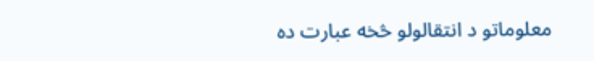معلوماتو د انتقالولو څخه عبارت ده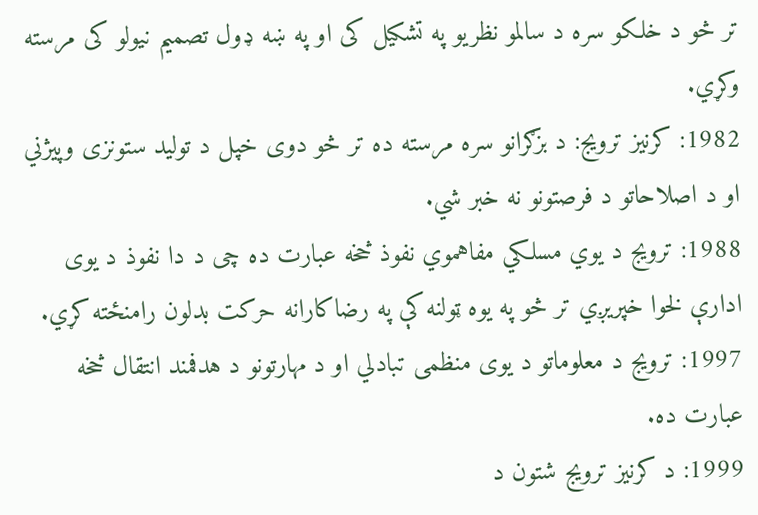تر څو د خلکو سره د سالمو نظریو په تشکیل کی او په ښه ډول تصمیم نیولو کی مرسته وکړي.
1982: كرنيز ترویج: د بزګرانو سره مرسته ده تر څو دوی خپل د تولید ستونزی وپیژني او د اصلاحاتو د فرصتونو نه خبر شي.
1988: ترویج د يوي مسلكي مفاهموي نفوذ څخه عبارت ده چی د دا نفوذ د یوی ادارې لخوا خپریږي تر څو په یوه ټولنه کې په رضاکارانه حرکت بدلون رامنځته کړي.
1997: ترویج د معلوماتو د یوی منظمی تبادلي او د مهارتونو د هدفمند انتقال څخه عبارت ده.
1999: د کرنیز ترویج شتون د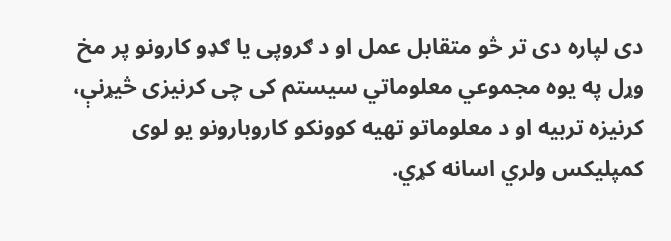دی لپاره دی تر څو متقابل عمل او د ګروپی یا ګډو کارونو پر مخ وړل په یوه مجموعي معلوماتي سیستم کی چی کرنیزی څیړنې، کرنیزه تربیه او د معلوماتو تهیه کوونکو کاروبارونو یو لوی کمپلیکس ولري اسانه کړي.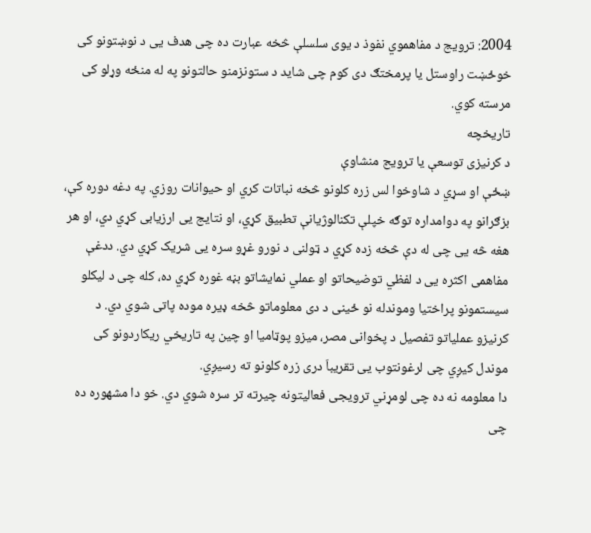2004: ترویج د مفاهموي نفوذ د یوی سلسلې څخه عبارت ده چی هدف يی د نوښتونو کی خوځښت راوستل یا پرمختګ دی کوم چی شاید د ستونزمنو حالتونو په له منځه وړلو کی مرسته کوي.
تاریخچه
د کرنیزی توسعې یا ترویج منشاوې
ښځې او سړي د شاوخوا لس زره کلونو څخه نباتات کري او حیوانات روزي. په دغه دوره کې، بزګرانو په دوامداره توګه خپلې تکنالوژیانې تطبیق کړي، او نتایج یی ارزیابی کړي دي، او هر هغه څه یی چی له دې څخه زده کړي د ټولنی د نورو غړو سره یی شریک کړي دي. ددغې مفاهمی اکثره یی د لفظي توضیحاتو او عملي نمایشاتو بڼه غوره کړي ده، کله چی د لیکلو سیستمونو پراختیا وموندله نو ځینی د دی معلوماتو څخه ډیره موده پاتی شوي دي. د کرنیزو عملیاتو تفصیل د پخوانی مصر، میزو پوټامیا او چین په تاریخي ریکاردونو کی موندل کیږي چی لرغونتوب یی تقریباَ دری زره کلونو ته رسیږي.
دا معلومه نه ده چی لومړني ترویجی فعالیتونه چیرته تر سره شوي دي. خو دا مشهوره ده چی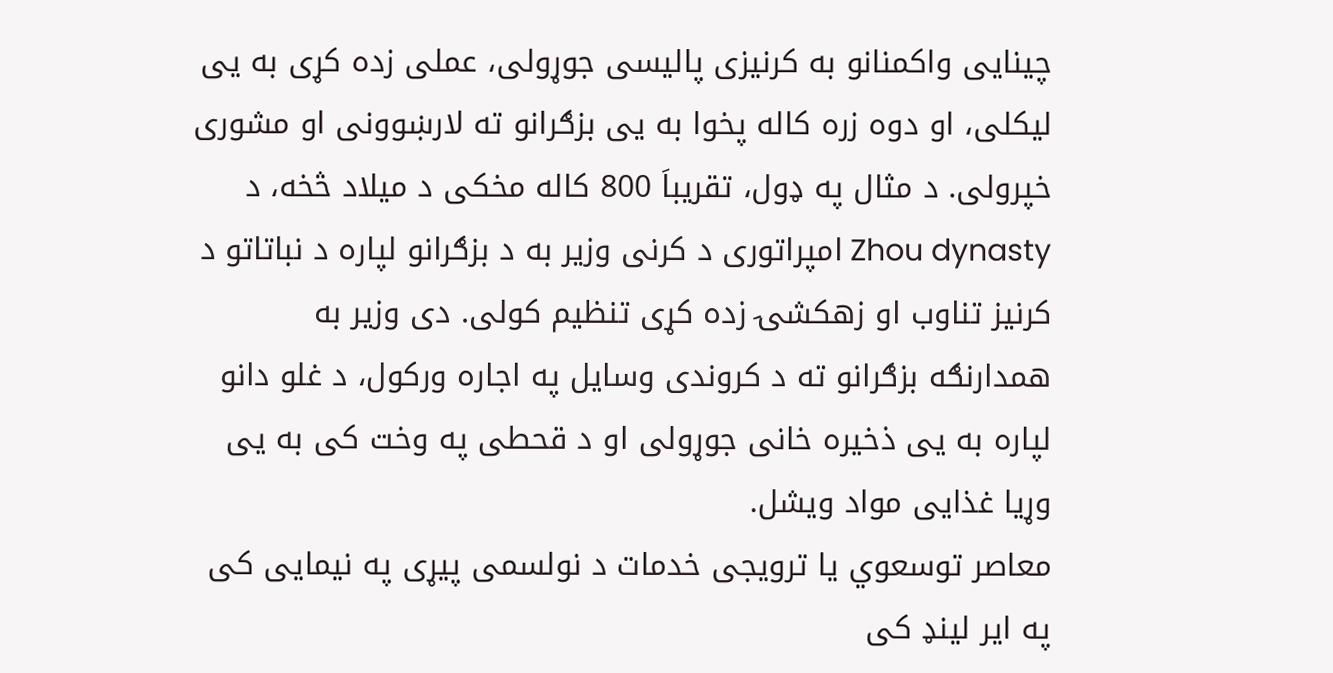چینایی واکمنانو به کرنیزی پالیسی جوړولی، عملی زده کړی به یی لیکلی، او دوه زره کاله پخوا به یی بزګرانو ته لارښوونی او مشوری خپرولی. د مثال په ډول، تقریباَ 800 کاله مخکی د میلاد څخه، د Zhou dynasty امپراتوری د کرنی وزیر به د بزګرانو لپاره د نباتاتو د کرنیز تناوب او زهکشۍ زده کړی تنظیم کولی. دی وزیر به همدارنګه بزګرانو ته د کروندی وسایل په اجاره ورکول، د غلو دانو لپاره به یی ذخیره خانی جوړولی او د قحطی په وخت کی به یی وړیا غذایی مواد ویشل.
معاصر توسعوي یا ترویجی خدمات د نولسمی پیړی په نیمایی کی په ایر لینډ کی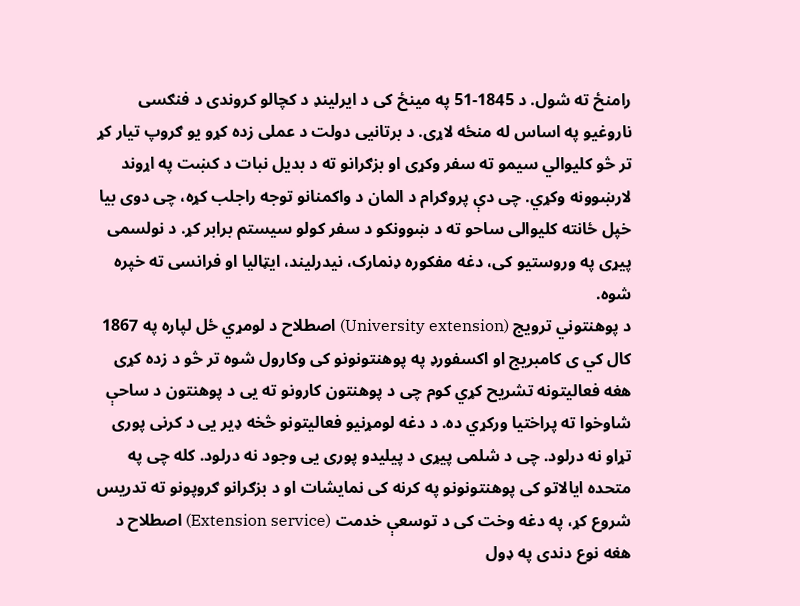رامنځ ته شول. د 1845-51 په مینځ کی د ایرلینډ د کچالو کروندی د فنګسی ناروغیو په اساس له منځه لاړی. د برتانیی دولت د عملی زده کړو یو ګروپ تیار کړ تر څو کلیوالي سیمو ته سفر وکړی او بزګرانو ته د بدیل نبات د کښت په اړوند لارښوونه وکړي. چی دې پروګرام د المان د واکمنانو توجه راجلب کړه، چی دوی بیا خپل ځانته کلیوالی ساحو ته د ښوونکو د سفر کولو سیستم برابر کړ. د نولسمی پیړی په وروستیو کی، دغه مفکوره ډنمارک، نیدرلیند، ایټالیا او فرانسی ته خپره شوه.
د پوهنتوني ترویج (University extension) اصطلاح د لومړي ځل لپاره په 1867 كال كي ى كامبريج او اكسفورډ په پوهنتونونو کی وکارول شوه تر څو د زده کړی هغه فعالیتونه تشریح کړي کوم چی د پوهنتون کارونو ته یی د پوهنتون د ساحې شاوخوا ته پراختیا ورکړي ده. د دغه لومړنیو فعالیتونو څخه ډیر یی د کرنی پوری تړاو نه درلود. چی د شلمی پیړی د پیلیدو پوری یی وجود نه درلود. کله چی په متحده ایالاتو کی پوهنتونونو په کرنه کی نمایشات او د بزګرانو ګروپونو ته تدریس شروع کړ، په دغه وخت کی د توسعې خدمت (Extension service) اصطلاح د هغه نوع دندی په ډول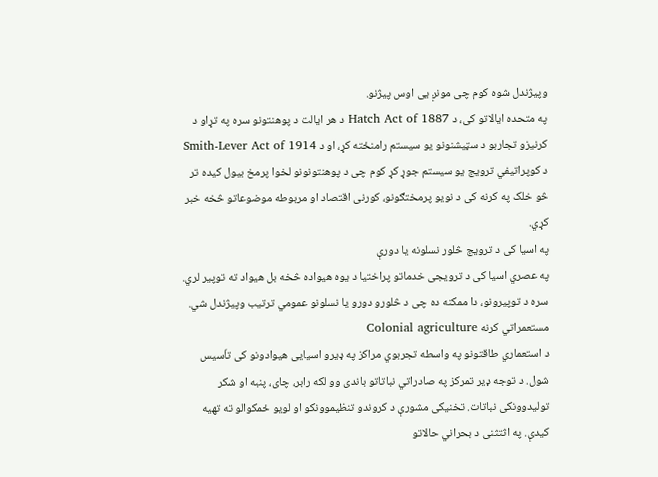وپیژندل شوه کوم چی مونږ یی اوس پیژنو.
په متحده ایالاتو کی، د Hatch Act of 1887 د هر ایالت د پوهنتونو سره په تړاو د کرنیزو تجاربو د سټیشنونو یو سیستم رامنځته کړ، او د Smith-Lever Act of 1914 د کوپراتیفي ترویج یو سیستم جوړ کړ کوم چی د پوهنتونونو لخوا پرمخ بیول کیده تر څو خلک په کرنه کی د نویو پرمختګونو، کورنی اقتصاد او مربوطه موضوعاتو څخه خبر کړي.
په اسیا کی د ترویج څلور نسلونه یا دورې
په عصري اسیا کی د ترویجی خدماتو پراختیا د یوه هیواده څخه بل هیواد ته توپیر لري. سره د توپیرونو، دا ممکنه ده چی د څلورو دورو یا نسلونو عمومي ترتیب وپیژندل شي.
مستعمراتي کرنه Colonial agriculture
د استعماري طاقتونو په واسطه تجربوي مراکز په ډیرو اسیایی هیوادونو کی تاّسیس شول. د توجه ډیر تمرکز په صادراتي نباتاتو باندی وو لکه رابر، چای، پنبه او شکر تولیدوونکی نباتات. تخنیکی مشورې د کروندو تنظیموونکو او لویو ځمکوالو ته تهیه کیدې. په اثتثنی د بحراني حالاتو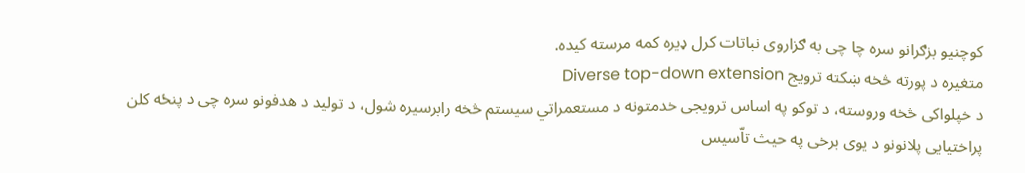کوچنیو بزګرانو سره چا چی به ګزاروی نباتات کرل ډیره کمه مرسته کیده.
متغیره د پورته څخه ښکته ترویج Diverse top-down extension
د خپلواکی څخه وروسته، د توکو په اساس ترویجی خدمتونه د مستعمراتي سیستم څخه رابرسیره شول، د تولید د هدفونو سره چی د پنځه کلن پراختیایی پلانونو د یوی برخی په حیث تاّسیس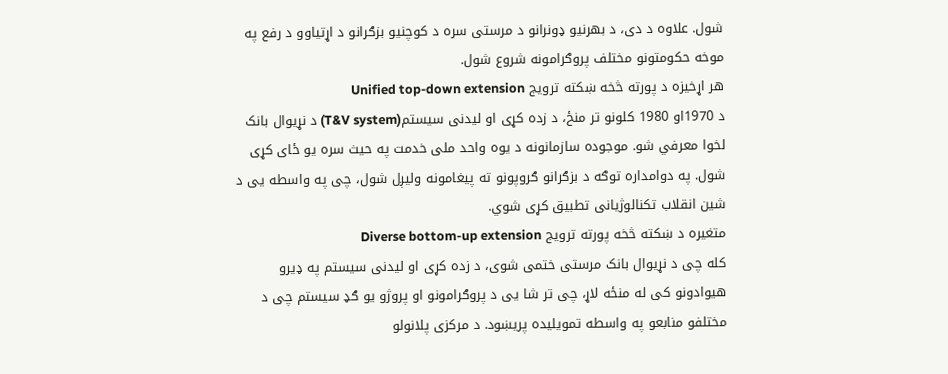شول. علاوه د دی، د بهرنیو ډونرانو د مرستی سره د کوچنیو بزګرانو د اړتیاوو د رفع په موخه حکومتونو مختلف پروګرامونه شروع شول.
هر اړخیزه د پورته څخه ښکته ترویج Unified top-down extension
د 1970او 1980 کلونو تر منځ، د زده کړی او لیدنی سیستم(T&V system) د نړیوال بانک لخوا معرفي شو. موجوده سازمانونه د یوه واحد ملی خدمت په حیث سره یو ځای کړی شول. په دوامداره توګه د بزګرانو ګروپونو ته پیغامونه ولیږل شول، چی په واسطه یی د شین انقلاب تکنالوژیانی تطبیق کړی شوي.
متغیره د ښکته څخه پورته ترویج Diverse bottom-up extension
کله چی د نړیوال بانک مرستی ختمی شوی، د زده کړی او لیدنی سیستم په ډیرو هیوادونو کی له منځه لاړ، چی تر شا یی د پروګرامونو او پروژو یو ګډ سیستم چی د مختلفو منابعو په واسطه تمویلیده پریښود. د مرکزی پلانولو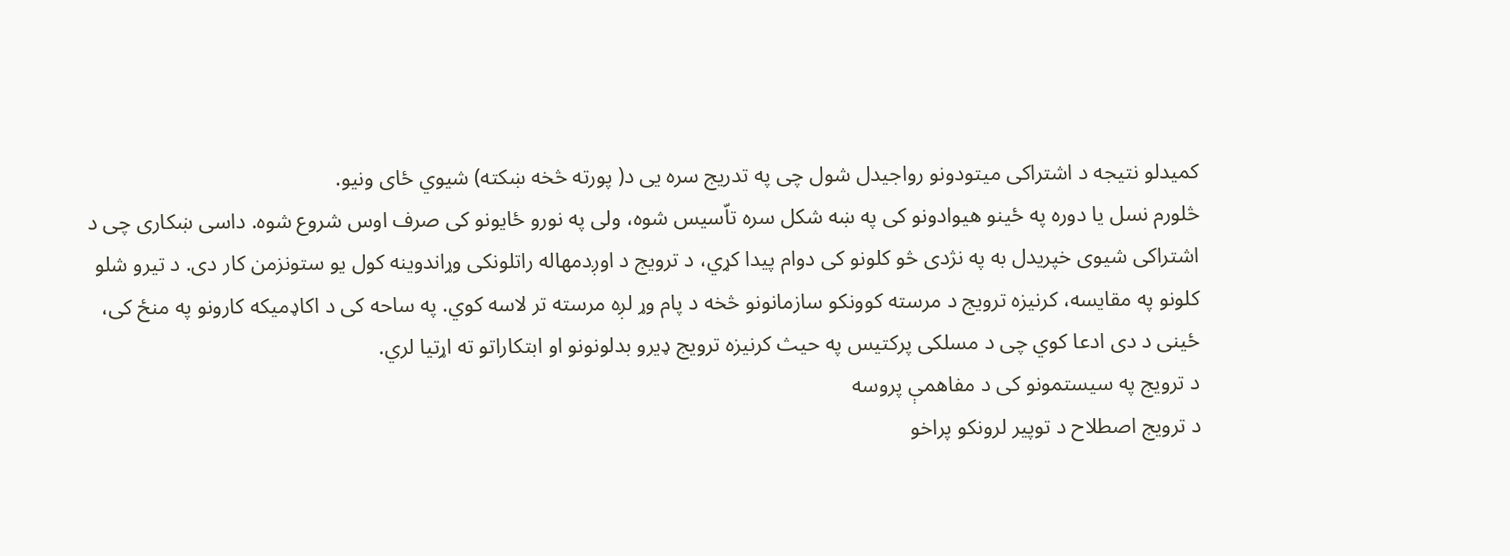کمیدلو نتیجه د اشتراکی میتودونو رواجیدل شول چی په تدریج سره یی د( پورته څخه ښکته) شیوي ځای ونیو.
څلورم نسل یا دوره په ځینو هیوادونو کی په ښه شکل سره تاّسیس شوه، ولی په نورو ځایونو کی صرف اوس شروع شوه. داسی ښکاری چی د اشتراکی شیوی خپریدل به په نژدی څو کلونو کی دوام پیدا کړي، د ترویج د اوږدمهاله راتلونکی وړاندوینه کول یو ستونزمن کار دی. د تیرو شلو کلونو په مقایسه، کرنیزه ترویج د مرسته کوونکو سازمانونو څخه د پام وړ لږه مرسته تر لاسه کوي. په ساحه کی د اکاډمیکه کارونو په منځ کی، ځینی د دی ادعا کوي چی د مسلکی پرکتیس په حیث کرنیزه ترویج ډیرو بدلونونو او ابتکاراتو ته اړتیا لري.
د ترویج په سیستمونو کی د مفاهمې پروسه
د ترویج اصطلاح د توپیر لرونکو پراخو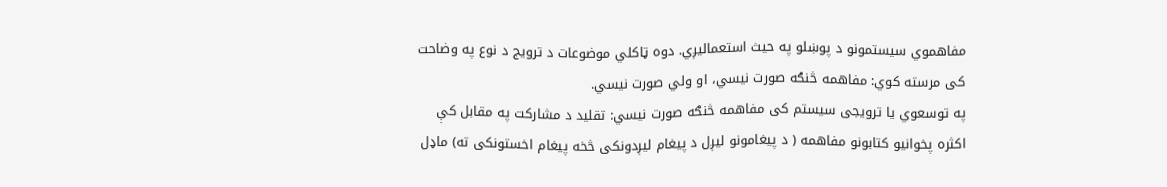مفاهموي سیستمونو د پوښلو په حیث استعمالیږي. دوه ټاکلي موضوعات د ترویج د نوع په وضاحت کی مرسته کوي: مفاهمه څنګه صورت نیسي، او ولي صورت نیسي.
په توسعوي یا ترویجی سیستم کی مفاهمه څنګه صورت نیسي: تقلید د مشارکت په مقابل کې
اکثره پخوانیو کتابونو مفاهمه ( د پیغامونو لیږل د پیغام لیږدونکی څخه پیغام اخستونکی ته) ماډل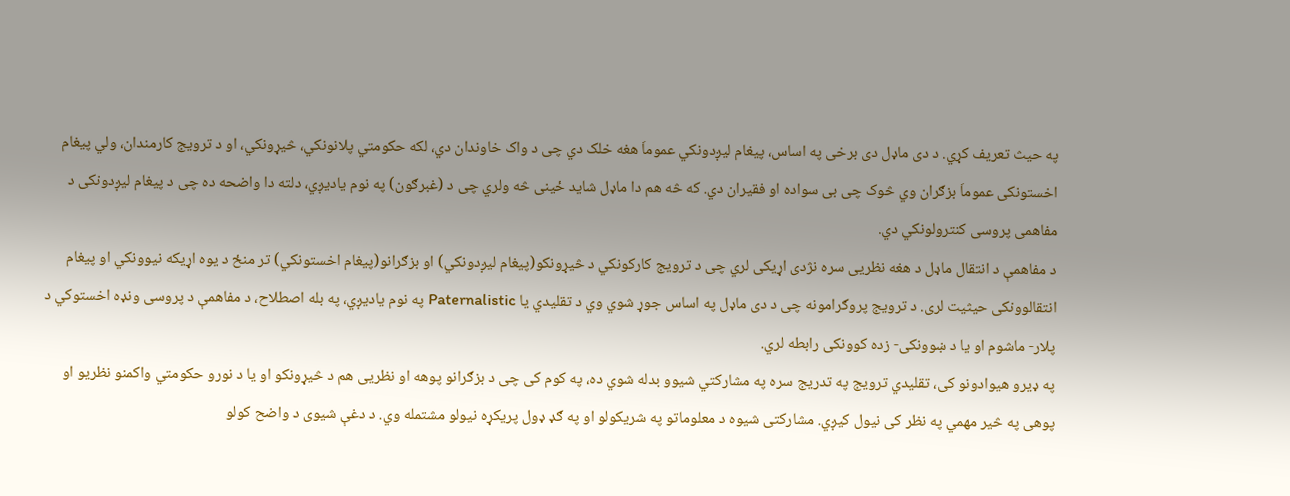په حیث تعریف کړي. د دی ماډل دی برخی په اساس، پیغام لیږدونکي عموماَ هغه خلک دي چی د واک خاوندان دي، لکه حکومتي پلانونکي، څیړونکي، او د ترویج کارمندان، ولي پیغام اخستونکی عموماَ بزګران وي څوک چی بی سواده او فقیران دي. که څه هم دا ماډل شاید ځینی څه ولري چی د (غبرګون) په نوم یادیږي، دلته دا واضحه ده چی د پیغام لیږدونکی د مفاهمی پروسی کنترولونکي دي.
د مفاهمې د انتقال ماډل د هغه نظریی سره نژدی اړیکی لري چی د ترویج کارکونکي د څیړونکو(پیغام لیږدونکي) او بزګرانو(پیغام اخستونکي) تر منځ د یوه اړیکه نیوونکي او پیغام انتقالوونکی حیثیت لری. د ترویج پروګرامونه چی د دی ماډل په اساس جوړ شوي وي د تقلیدي یا Paternalistic په نوم یادیږي، په بله اصطلاح، د مفاهمې د پروسی ونډه اخستوکي د پلار- ماشوم او یا د ښوونکی- زده کوونکی رابطه لري.
په ډیرو هیوادونو کی، تقلیدي ترویج په تدریج سره په مشارکتي شیوو بدله شوي ده، په کوم کی چی د بزګرانو پوهه او نظریی هم د څیړونکو او یا د نورو حکومتي واکمنو نظریو او پوهی په څیر مهمي په نظر کی نیول کیږي. مشارکتی شیوه د معلوماتو په شریکولو او په ګډ ډول پریکړه نیولو مشتمله وي. د دغې شیوی د واضح کولو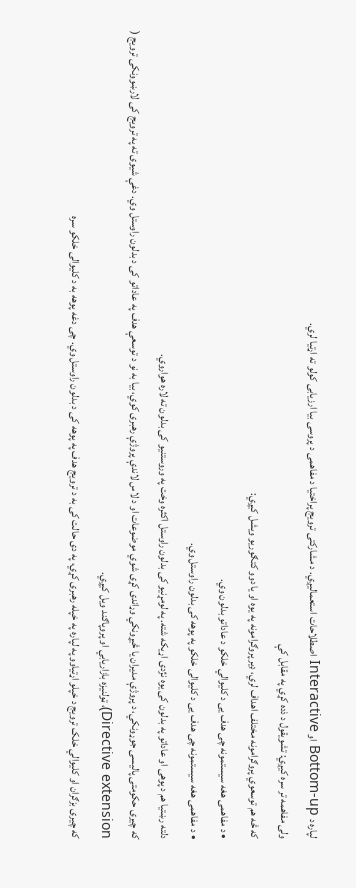لپاره د Bottom-up او Interactive اصطلاحات استعمالیږي. د مشارکتی ترویج پراختیا د مفاهمی د پروسی بیا ارزیابی کولو ته اړتیا لري.
ولی مفاهمه تر سره کیږي: تشویقول د ذده کړي په مقابل کې
که څه هم توسعوي پروګرامونه مختلف اهداف لري، ډیر پروګرامونه په یوه او یا دوو کتګوریو ویشل کیږي:
• د مفاهمی هغه سیستمونه چی هدف یی د کلیوالي خلکو د عاداتو بدلون وي.
• د مفاهمی هغه سیستمونه چی هدف یی د کلیوالی خلکو په پوهه کی بدلون راوستل وي.
دلته رښتیا هم د پوهی او عاداتو په بدلون کی یوه نژدی اړیکه شته. په لومړنیو کی بدلون راوستل اکثره وخت په وروستنیو کی بدلون ته لاره هواروي.
که چیری حکومتی پالیسی جوړونکي، د پروژې مدیران یا څیړونکي وړاندی کړی شوي موضوعات او د لاس لاندې پروژې رهبری کوي، بیا به نو د توسعې هدف په عاداتو کی د بدلون راوستل وي. دغې شیوی ته په ترویج کی لارښوونکی ترویج ( Directive extension)، ټولنیزه بازاریابي او پروپاګند ویل کیږي.
که چیری بزګران او کلیوالي خلک ترویج د خپلو اړتیاوو په لپاره په خپله رهبری کړي، په دی حالت کی به د ترویج هدف په پوهه کی د بدلون راوستل وي. چی دغه پوهه به د کلیوالی خلکو سره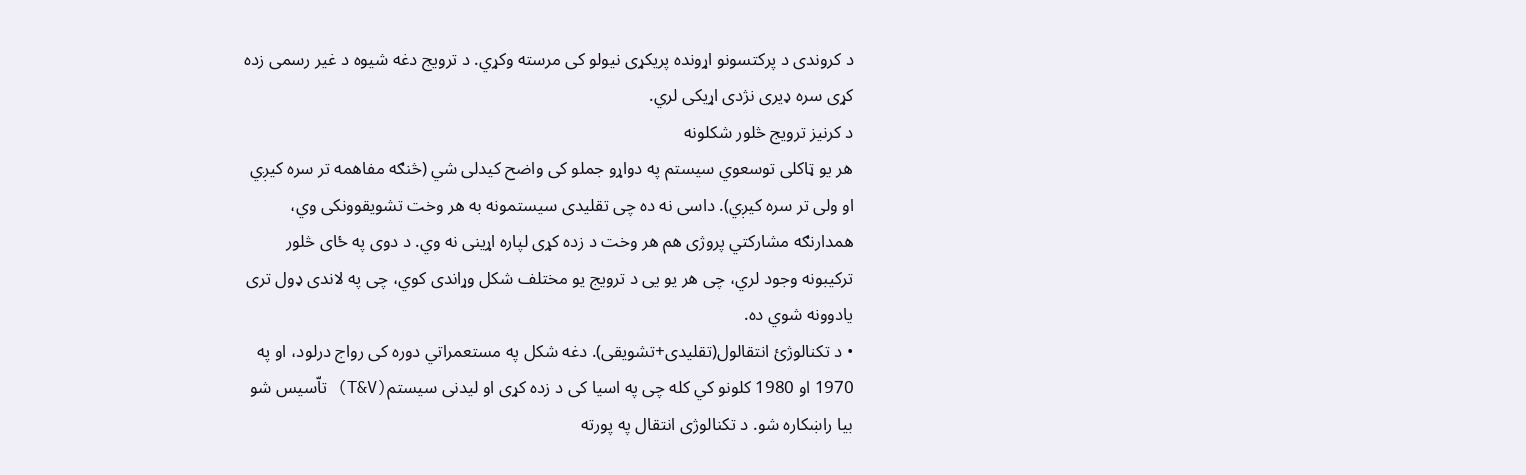د کروندی د پرکتسونو اړونده پریکړی نیولو کی مرسته وکړي. د ترویج دغه شیوه د غیر رسمی زده کړی سره ډیری نژدی اړیکی لري.
د کرنیز ترویج څلور شکلونه
هر یو ټاکلی توسعوي سیستم په دواړو جملو کی واضح کیدلی شي (څنګه مفاهمه تر سره کیږي او ولی تر سره کیږي). داسی نه ده چی تقلیدی سیستمونه به هر وخت تشویقوونکی وي، همدارنګه مشارکتي پروژی هم هر وخت د زده کړی لپاره اړینی نه وي. د دوی په ځای څلور ترکیبونه وجود لري، چی هر یو یی د ترویج یو مختلف شکل وړاندی کوي، چی په لاندی ډول تری یادوونه شوي ده.
• د تکنالوژئ انتقالول(تقلیدی+تشویقی). دغه شکل په مستعمراتي دوره کی رواج درلود، او په 1970 او 1980 كلونو كي کله چی په اسیا کی د زده کړی او لیدنی سیستم(T&V) تاّسیس شو بيا راښکاره شو. د تکنالوژی انتقال په پورته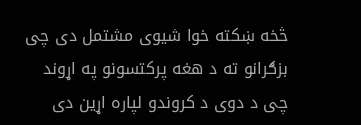څخه ښکته خوا شیوی مشتمل دی چی بزګرانو ته د هغه پرکتسونو په اړوند چی د دوی د کروندو لپاره اړین دی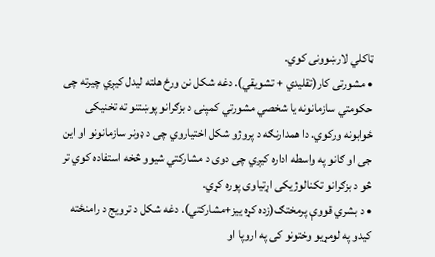ټاکلي لارښوونی کوي.
• مشورتی کار(تقلیدي + تشویقي). دغه شکل نن ورځ هلته لیدل کیږي چیرته چی حکومتي سازمانونه یا شخصي مشورتي کمپنۍ د بزګرانو پوښتنو ته تخنیکی ځوابونه ورکوي. دا همدارنګه د پروژو شکل اختیاروي چی د ډونر سازمانونو او این جی او ګانو په واسطه اداره کیږي چی دوی د مشارکتي شیوو څخه استفاده کوي تر څو د بزګرانو تکنالوژیکی اړتیاوی پوره کړي.
• د بشري قووې پرمختګ(زده کړه ییز+مشارکتي). دغه شکل د ترویج د رامنځته کیدو په لومړیو وختونو کی په اروپا او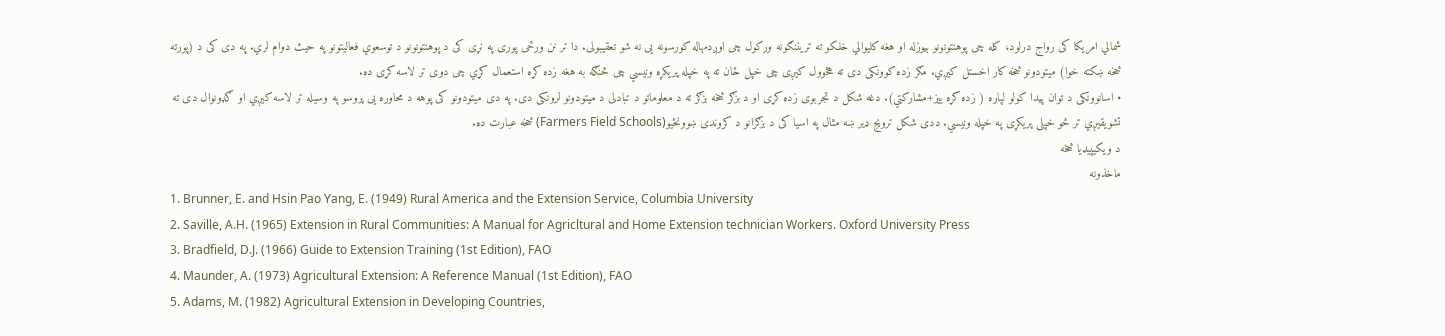شمالي امریکا کی رواج درلود، کله چی پوهنتونونو بیوزله او هغه کلیوالي خلکو ته تریننګونه ورکول چی اوږدمهاله کورسونه یی نه شو تعقیبولی. دا تر نن ورځی پوری په نړی کی د پوهنتونونو د توسعوي فعالیتونو په حیث دوام لري. په دی کی د (پورته څخه ښکته خوا) میتودونو څخه کار اخستل کیږي. مګر زده کوونکی دی ته هڅوول کیږی چی خپل ځان ته په خپله پریکړه ونیسي چی څنګه به هغه زده کړه استعمال کړي چی دوی تر لاسه کړی ده.
• اسانوونکی د توان پیدا کولو لپاره ( زده کړه ییز+مشارکتي). دغه شکل د تجربوی زده کړی او د بزګر څخه بزګر ته د معلوماتو د تبادلی د میتودونو لرونکی دی. په دی میتودونو کی پوهه د محاوره یی پروسو په وسیله تر لاسه کیږي او ګډونوال دی ته تشویقیږي تر څو خپلی پریکړی په خپله ونیسي. ددی شکل ترویج ډیر ښه مثال په اسیا کی د بزګرانو د کروندی ښوونځیو(Farmers Field Schools) څخه عبارت ده.
د ویکیپیډیا څخه
ماخذونه
1. Brunner, E. and Hsin Pao Yang, E. (1949) Rural America and the Extension Service, Columbia University
2. Saville, A.H. (1965) Extension in Rural Communities: A Manual for Agricltural and Home Extension technician Workers. Oxford University Press
3. Bradfield, D.J. (1966) Guide to Extension Training (1st Edition), FAO
4. Maunder, A. (1973) Agricultural Extension: A Reference Manual (1st Edition), FAO
5. Adams, M. (1982) Agricultural Extension in Developing Countries,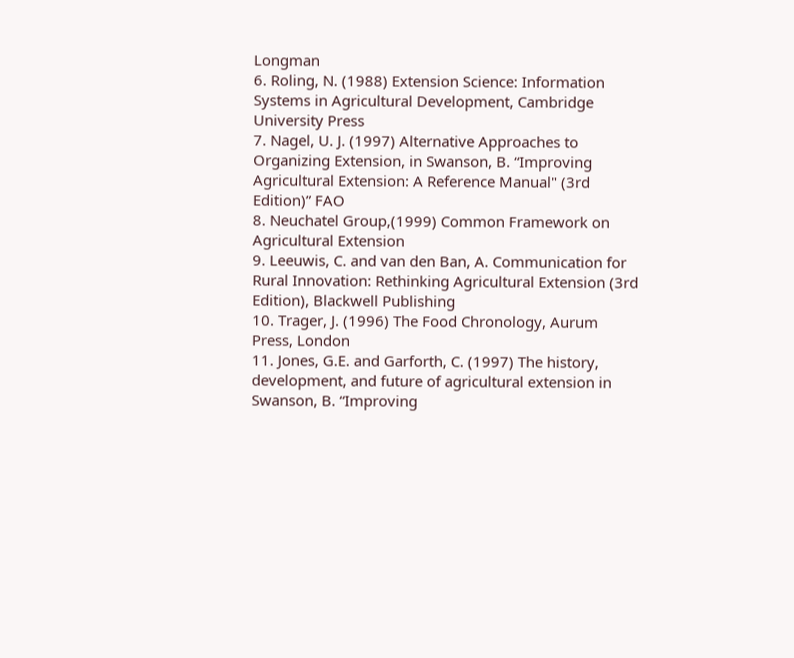Longman
6. Roling, N. (1988) Extension Science: Information Systems in Agricultural Development, Cambridge University Press
7. Nagel, U. J. (1997) Alternative Approaches to Organizing Extension, in Swanson, B. “Improving Agricultural Extension: A Reference Manual" (3rd Edition)” FAO
8. Neuchatel Group,(1999) Common Framework on Agricultural Extension
9. Leeuwis, C. and van den Ban, A. Communication for Rural Innovation: Rethinking Agricultural Extension (3rd Edition), Blackwell Publishing
10. Trager, J. (1996) The Food Chronology, Aurum Press, London
11. Jones, G.E. and Garforth, C. (1997) The history, development, and future of agricultural extension in Swanson, B. “Improving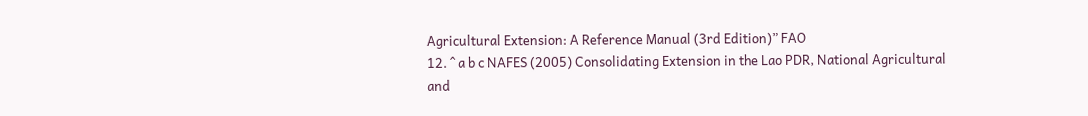Agricultural Extension: A Reference Manual (3rd Edition)” FAO
12. ^ a b c NAFES (2005) Consolidating Extension in the Lao PDR, National Agricultural and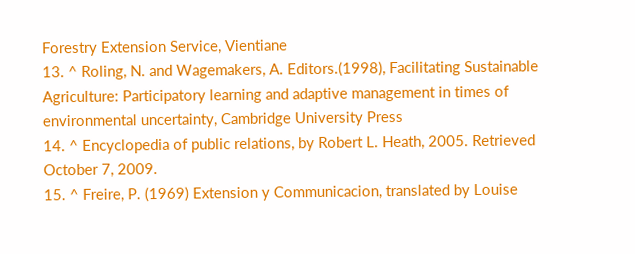Forestry Extension Service, Vientiane
13. ^ Roling, N. and Wagemakers, A. Editors.(1998), Facilitating Sustainable Agriculture: Participatory learning and adaptive management in times of environmental uncertainty, Cambridge University Press
14. ^ Encyclopedia of public relations, by Robert L. Heath, 2005. Retrieved October 7, 2009.
15. ^ Freire, P. (1969) Extension y Communicacion, translated by Louise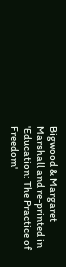Bigwood & Margaret Marshall and re-printed in 'Education: The Practice of Freedom'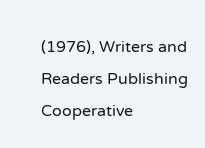(1976), Writers and Readers Publishing Cooperative